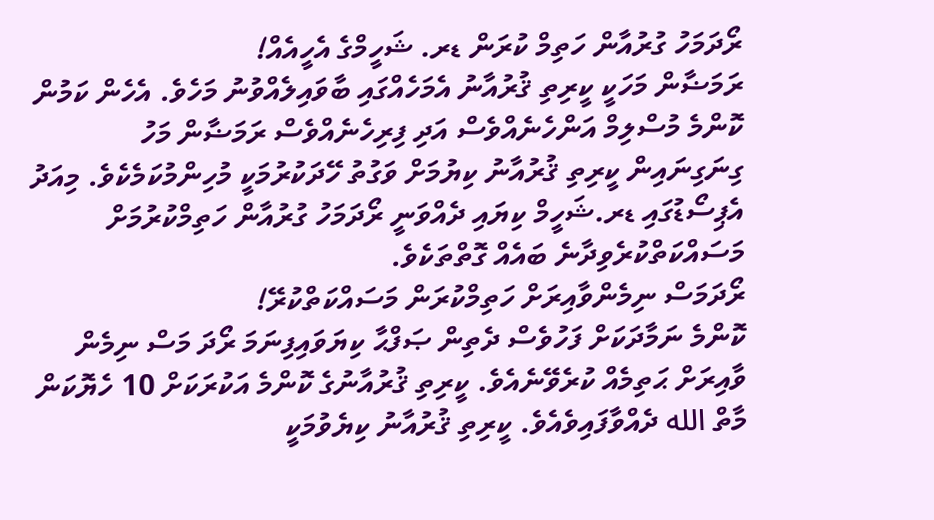ރޯދަމަހު ގުރުއާން ހަތިމް ކުރަން ޑރ. ޝަހީމްގެ އެހީއެއް!
ރަމަޟާން މަހަކީ ކީރިތި ޤުރުއާނު އެމަހެއްގައި ބާވައިލެއްވުނު މަހެވެ. އެހެން ކަމުން ކޮންމެ މުސްލިމް އަންހެނެއްވެސް އަދި ފިރިހެނެއްވެސް ރަމަޟާން މަހު ގިނަގިނައިން ކީރިތި ޤުރުއާނު ކިޔުމަށް ވަގުތު ހޭދަކުރުމަކީ މުހިންމުކަމެކެވެ. މިއަދު އެޕިސޯޑުގައި ޑރ.ޝަހީމް ކިޔައި ދެއްވަނީ ރޯދަމަހު ގުރުއާން ހަތިމްކުރުމަށް މަސައްކަތްކުރެވިދާނެ ބައެއް ގޮތްތަކެވެ.
ރޯދަމަސް ނިމެންވާއިރަށް ހަތިމްކުރަން މަސައްކަތްކުރޭ!
ކޮންމެ ނަމާދަކަށް ފަހުވެސް ދެތިން ޞަފްޙާ ކިޔަވައިފިނަމަ ރޯދަ މަސް ނިމެން ވާއިރަށް ޙަތިމެއް ކުރެވޭނެއެވެ. ކީރިތި ޤުރުއާނުގެ ކޮންމެ އަކުރަކަށް 10 ހެޔޮކަން މާތް الله ދެއްވާފައިވެއެވެ. ކީރިތި ޤުރުއާނު ކިޔެވުމަކީ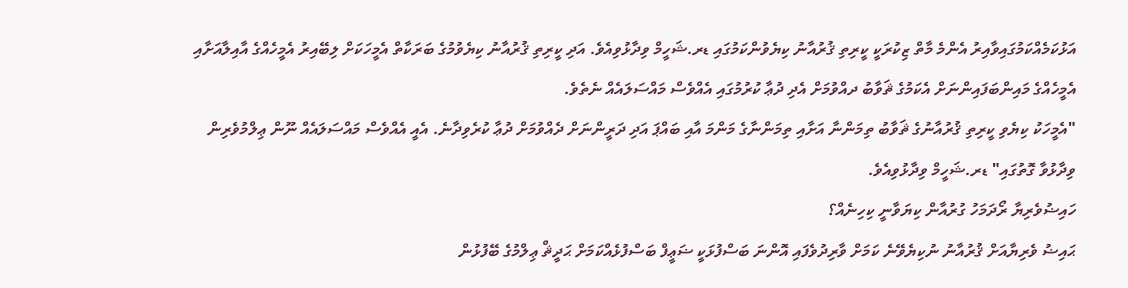އަޅުކަމެއްކަމުގައިވާއިރު އެންމެ މާތް ޒިކުރަކީ ކީރިތި ޤުރުއާނު ކިޔެވުންކަމުގައި ޑރ.ޝަހީމް ވިދާޅުވިއެވެ. އަދި ކީރިތި ޤުރުއާނު ކިޔެވުމުގެ ބަރަކާތް އެމީހަކަށް ލިބޭއިރު އެމީހެއްގެ އާއިލާއަށާއި އެމީހެއްގެ މައިންބަފައިންނަށް އެކަމުގެ ޘަވާބު ދއްވުމަށް އެދި ދުޢާ ކުރުމުގައި އެއްވެސް މައްސަލައެއް ނެތެވެ.
"އެމީހަކު ކިޔެވި ކީރިތި ޤުރުއާނުގެ ޘަވާބު ތިމަންނާ އަށާއި ތިމަންނާގެ މަންމަ އާއި ބައްޕަ އަދި ދަރީންނަށް ދެއްވުމަށް ދުޢާ ކުރެވިދާނެ. އެއީ އެއްވެސް މައްސަލައެއް ނޫން ޢިލްމުވެރިން ވިދާޅުވާ ގޮތުގައި" ޑރ.ޝަހީމް ވިދާޅުވިއެވެ.
ހައިޟުވެރިޔާ ރޯދަމަހު ގުރުއާން ކިޔަވާނީ ކިހިނެއް؟
ޙައިޟު ވެރިޔާއަށް ޤުރުއާނު ނުކިޔެވޭނެ ކަމަށް ވާރިދުވެފައި އޮންނަ ބަސްފުޅަކީ ޟަޢީފް ބަސްފުޅެއްކަމަށް ޙަދީޘް ޢިލްމުގެ ބޭފުޅުން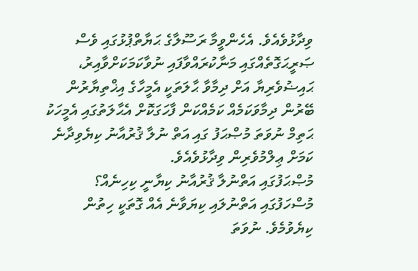ވިދާޅުވެއެވެ. އެހެންވީމާ ރަސޫލާގެ ޙަޔާތްޕުޅުގައި ވެސް ޞަރީޙަގޮތެއްގައި މަނާކުރައްވާފައި ނުވާކަމަކަށްވާއިރު، ޙައިޟުވެރިޔާ އަށް ދިމާވާ ޙާލަތަކީ އެމީހާގެ އިޚްތިޔާރުން ބޭރުން ދިމާވަކަމެއް ކަމެއްކަން ފާހަގަކޮށް އެޙާލަތުގައި އެމީހަކު ޙަތިމް ނުވަތަ މުޞްޙަފު ގައި އަތް ނުލާ ޤުރުއާނު ކިޔެވިދާނެ ކަމަށް ޢިލްމުވެރިން ވިދާޅުވެއެވެ.
މުޞްޙަފުގައި އަތްނުލާ ޤުރުއާނު ކިޔާނީ ކިހިނެއް؟
މުސްހަފުގައި އަތްނުލައި ކިޔަވާނެ އެއް ގޮތަކީ ހިތުން ކިޔެވުމެވެ. ނުވަތަ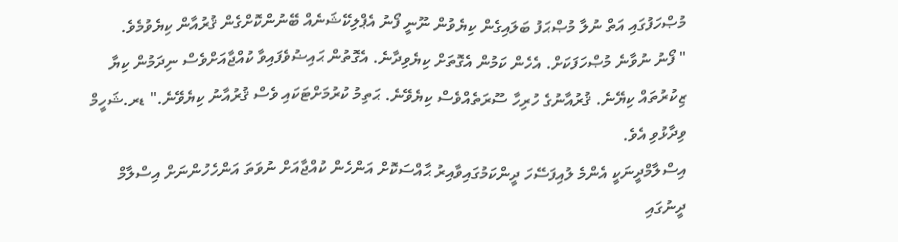މުޞްހަފުގައި އަތް ނުލާ މުޞްޙަފު ބަލައިގެން ކިޔެވުން ނޫނީ ފޯނު އެޕްލިކޭޝަނެއް ބޭނުންކޮށްގެން ޤުރުއާން ކިޔެވުމެވެ.
" ފޯނު ނުވާނެ މުޞްހަފަކަށް. އެހެން ކަމުން އެގޮތަށް ކިޔެވިދާނެ. އެގޮތުން ޙައިޟުވެފައިވާ ކުއްޖާއަށްވެސް ނިދަމުން ކިޔާ ޒިކުރުތައް ކިޔޭނެ. ޤުރުއާނުގެ ހުރިހާ ސޫރަތެއްވެސް ކިޔެވޭނެ. ޙަތިމު ކުރުމަށްޓަކައި ވެސް ޤުރުއާނު ކިޔެވޭނެ." ޑރ.ޝަހީމް ވިދާޅުވި އެވެ.
އިސްލާމްދީނަކީ އެންމެ ލުއިފަސޭހަ ދީންކަމުގައިވާއިރު ޙާއްސަކޮށް އަންހެން ކުއްޖާއަށް ނުވަތަ އަންހެހުންނަށް އިސްލާމް ދީނުގައި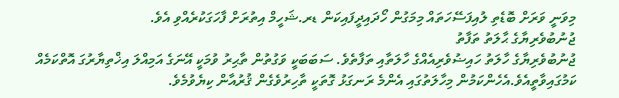މިވަނީ ވަރަށް ބޮޑެތި ލުއިފަސޭހަތައް މިމަގުން ހޯދައިދީފައިކަން ޑރ.ޝަހީމް އިތުރަށް ފާހަގަކުރެއްވި އެވެ.
ޖުނުބުވެރިޔާގެ ޙާލަތު ތަފާތު
ޖުނުބުވެރިޔާގެ ހާލަތު ހައިޟުވެރިއެއްގެ ހާލަތާއި ތަފާތެވެ. ސަބަބަކީ ވަގުތުން ތާޙިރު ވުމަކީ އޭނަގެ އަމިއްލަ އިޚްތިޔާރުގަ އޮތްކަމެއް ކަމުގައިވާތީއެވެ.އެހެންކަމުން މިހާލަތުގައި އެންމެ ރަނގަޅު ގޮތަކީ ތާހިރުވެގެން ޤުރުއާން ކިޔެވުމެވެ.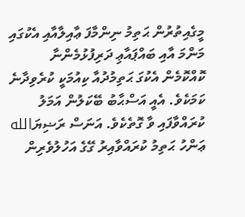މީގެއިތުރުން ޙަތިމު ނިންމާފަ ޢާއިލާއާއި އެކުގައި މަންމަ އާއި ބައްޕައާޢި ދަރިފުޅުމެންނާ ކޮއްކޮމެން އެކުގަ ޙަތިމުދުއާ ކިއުމަކީ ކުރެވިދާނެ ކަމަކެވެ. އެއީ އަސްޙާބު ބޭކަލުން އަމަލު ކުރައްވާފައި ވާ ގޮތެކެވެ. އަނަސް ރަޟިޔަالله ޢަންހު ޙަތިމު ކުރައްވާއިރު ގޭގެ އަހުލުވެރިން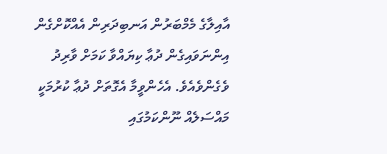އާއިލާގެ މެމްބަރުން އަނބިދަރިން އެއްކޮށްގެން އިންނަވައިގެން ދުޢާ ކިޔައްވާ ކަމަށް ވާރިދު ވެގެންވެއެވެ. އެހެންވީމާ އެގޮތަށް ދުޢާ ކުރުމަކީ މައްސަލެއް ނޫންކަމުގައި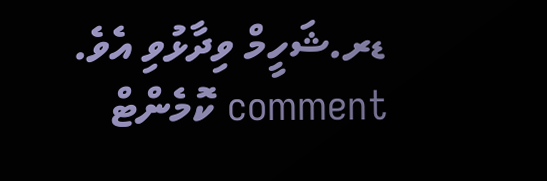ޑރ.ޝަހީމް ވިދާޅުވި އެވެ.
comment ކޮމެންޓް